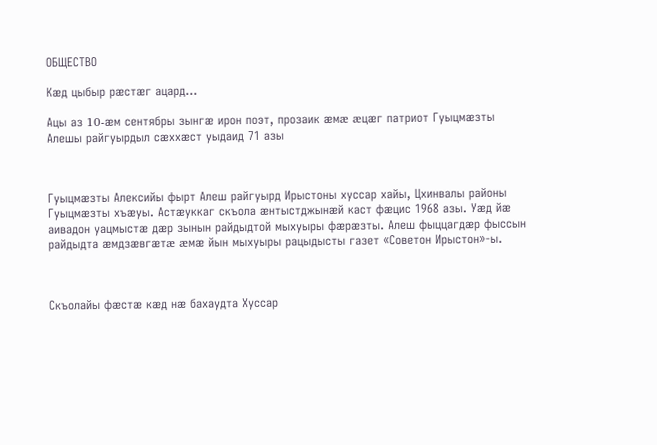ОБЩЕСТВО

Кæд цыбыр рæстæг ацард…

Ацы аз 10-æм сентябры зынгæ ирон поэт, прозаик æмæ æцæг патриот Гуыцмæзты Алешы райгуырдыл сæххæст уыдаид 71 азы



Гуыцмæзты Алексийы фырт Алеш райгуырд Ирыстоны хуссар хайы, Цхинвалы районы Гуыцмæзты хъæуы. Астæуккаг скъола æнтыстджынæй каст фæцис 1968 азы. Уæд йæ  аивадон уацмыстæ дæр зынын райдыдтой мыхуыры фæрæзты. Алеш фыццагдæр фыссын райдыдта æмдзæвгæтæ æмæ йын мыхуыры рацыдысты газет «Советон Ирыстон»-ы.



Скъолайы фæстæ кæд нæ бахаудта Хуссар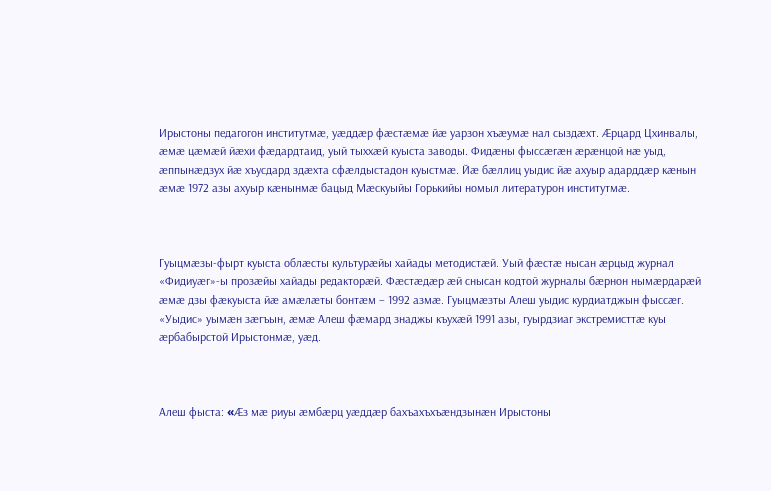Ирыстоны педагогон институтмæ, уæддæр фæстæмæ йæ уарзон хъæумæ нал сыздæхт. Æрцард Цхинвалы, æмæ цæмæй йæхи фæдардтаид, уый тыххæй куыста заводы. Фидæны фыссæгæн æрæнцой нæ уыд, æппынæдзух йæ хъусдард здæхта сфæлдыстадон куыстмæ. Йæ бæллиц уыдис йæ ахуыр адарддæр кæнын æмæ 1972 азы ахуыр кæнынмæ бацыд Мæскуыйы Горькийы номыл литературон институтмæ.



Гуыцмæзы-фырт куыста облæсты культурæйы хайады методистæй. Уый фæстæ нысан æрцыд журнал «Фидиуæг»-ы прозæйы хайады редакторæй. Фæстæдæр æй снысан кодтой журналы бæрнон нымæрдарæй æмæ дзы фæкуыста йæ амæлæты бонтæм – 1992 азмæ. Гуыцмæзты Алеш уыдис курдиатджын фыссæг. «Уыдис» уымæн зæгъын, æмæ Алеш фæмард знаджы къухæй 1991 азы, гуырдзиаг экстремисттæ куы æрбабырстой Ирыстонмæ, уæд.



Алеш фыста: «Æз мæ риуы æмбæрц уæддæр бахъахъхъæндзынæн Ирыстоны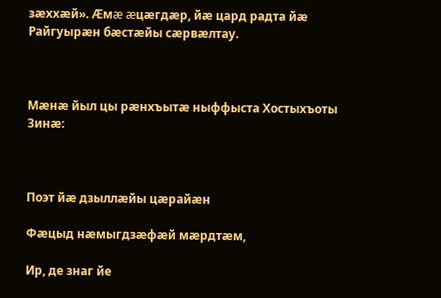зæххæй». Æмæ æцæгдæр, йæ цард радта йæ Райгуырæн бæстæйы сæрвæлтау.



Мæнæ йыл цы рæнхъытæ ныффыста Хостыхъоты Зинæ:



Поэт йæ дзыллæйы цæрайæн

Фæцыд нæмыгдзæфæй мæрдтæм,

Ир, де знаг йе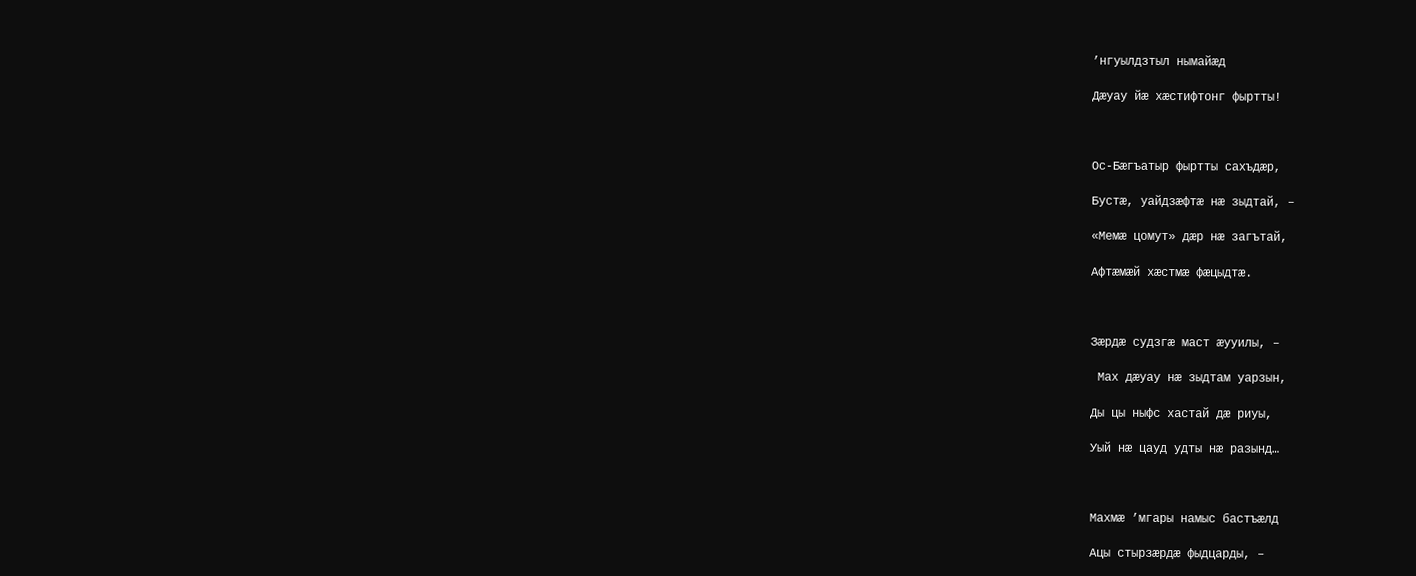’нгуылдзтыл нымайæд

Дæуау йæ хæстифтонг фыртты!



Ос-Бæгъатыр фыртты сахъдæр,

Бустæ, уайдзæфтæ нæ зыдтай, –

«Мемæ цомут» дæр нæ загътай,

Афтæмæй хæстмæ фæцыдтæ.



Зæрдæ судзгæ маст æууилы, –

 Мах дæуау нæ зыдтам уарзын,

Ды цы ныфс хастай дæ риуы,

Уый нæ цауд удты нæ разынд…



Махмæ ’мгары намыс бастъæлд

Ацы стырзæрдæ фыдцарды, –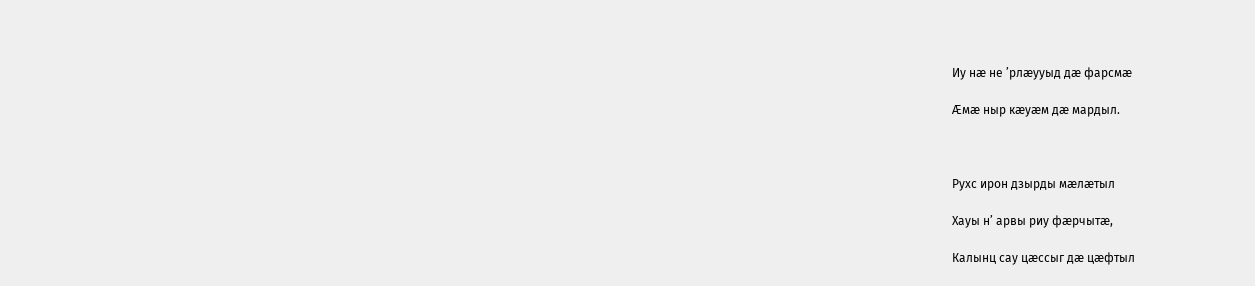Иу нæ не ’рлæууыд дæ фарсмæ

Æмæ ныр кæуæм дæ мардыл.



Рухс ирон дзырды мæлæтыл

Хауы н’ арвы риу фæрчытæ,

Калынц сау цæссыг дæ цæфтыл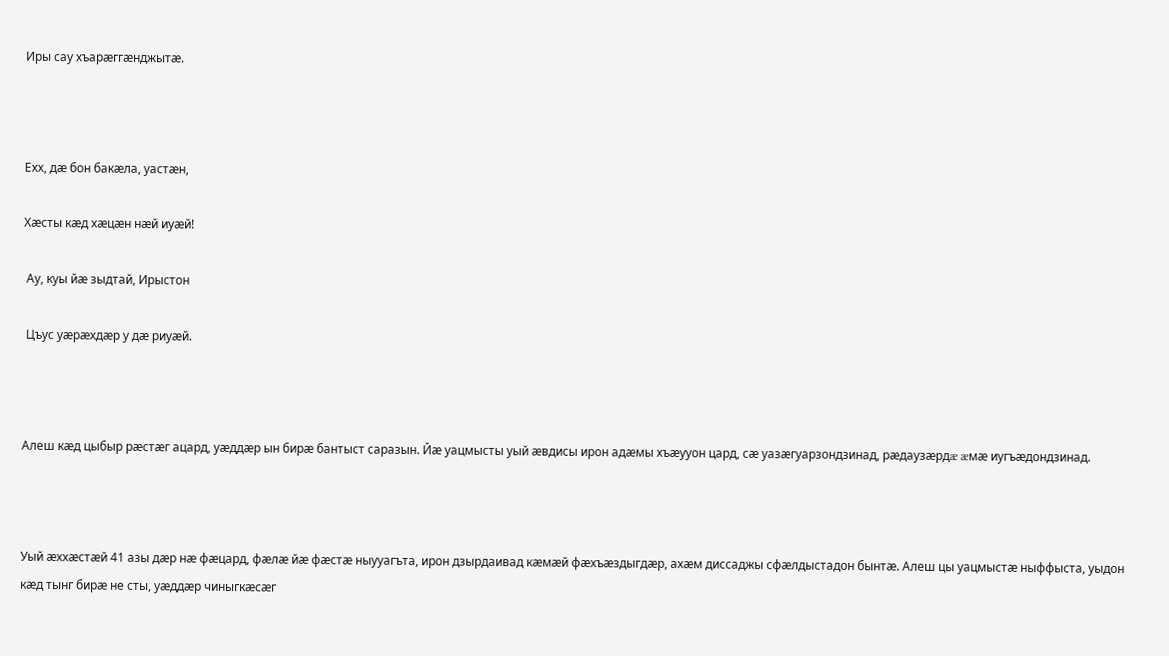Иры сау хъарæггæнджытæ.



Ехх, дæ бон бакæла, уастæн,

Хæсты кæд хæцæн нæй иуæй!

 Ау, куы йæ зыдтай, Ирыстон

 Цъус уæрæхдæр у дæ риуæй.



Алеш кæд цыбыр рæстæг ацард, уæддæр ын бирæ бантыст саразын. Йæ уацмысты уый æвдисы ирон адæмы хъæууон цард, сæ уазæгуарзондзинад, рæдаузæрдæ æмæ иугъæдондзинад.



Уый æххæстæй 41 азы дæр нæ фæцард, фæлæ йæ фæстæ ныууагъта, ирон дзырдаивад кæмæй фæхъæздыгдæр, ахæм диссаджы сфæлдыстадон бынтæ. Алеш цы уацмыстæ ныффыста, уыдон кæд тынг бирæ не сты, уæддæр чиныгкæсæг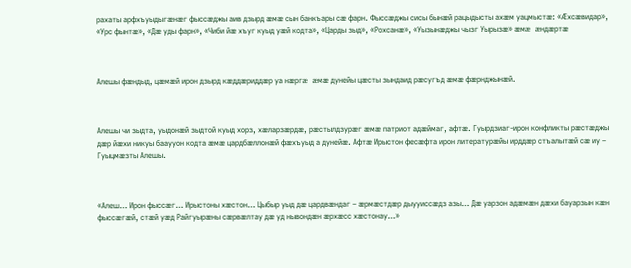рахаты арфхъуыдыгæнæг фыссæджы аив дзырд æмæ сын банкъары сæ фарн. Фыссæджы сисы бынæй рацыдысты ахæм уацмыстæ: «Æхсæвидар», «Урс фынтæ», «Дæ уды фарн», «Чиби йæ хъуг куыд уæй кодта», «Царды зыд», «Рохсанæ», «Уызынæджы чызг Уырызæ» æмæ æндæртæ



Алешы фæндыд, цæмæй ирон дзырд кæддæриддæр уа нæргæ æмæ дунейы цæсты зындаид рæсугъд æмæ фæрнджынæй.



Алешы чи зыдта, уыдонæй зыдтой куыд хорз, хæларзæрдæ, рæстылдзурæг æмæ патриот адæймаг, афтæ. Гуырдзиаг-ирон конфликты рæстæджы дæр йæхи никуы бааууон кодта æмæ цардбæллонæй фæхъуыд а дунейæ. Афтæ Ирыстон фесæфта ирон литературæйы ирддæр стъалытæй сæ иу – Гуыцмæзты Алешы.



«Алеш… Ирон фыссæг… Ирыстоны хæстон… Цыбыр уыд дæ цардвæндаг – æрмæстдæр дыууиссæдз азы… Дæ уарзон адæмæн дæхи бауарзын кæн фыссæгæй, стæй уæд Райгуырæны сæрвæлтау дæ уд нывондæн æрхæсс хæстонау…»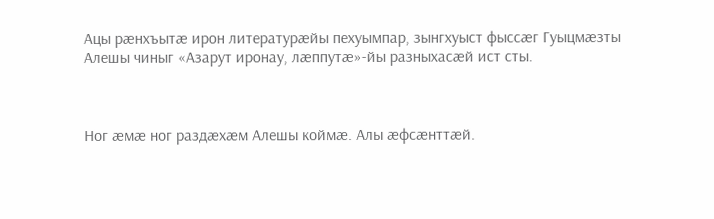Ацы рæнхъытæ ирон литературæйы пехуымпар, зынгхуыст фыссæг Гуыцмæзты Алешы чиныг «Азарут иронау, лæппутæ»-йы разныхасæй ист сты.



Ног æмæ ног раздæхæм Алешы коймæ. Алы æфсæнттæй.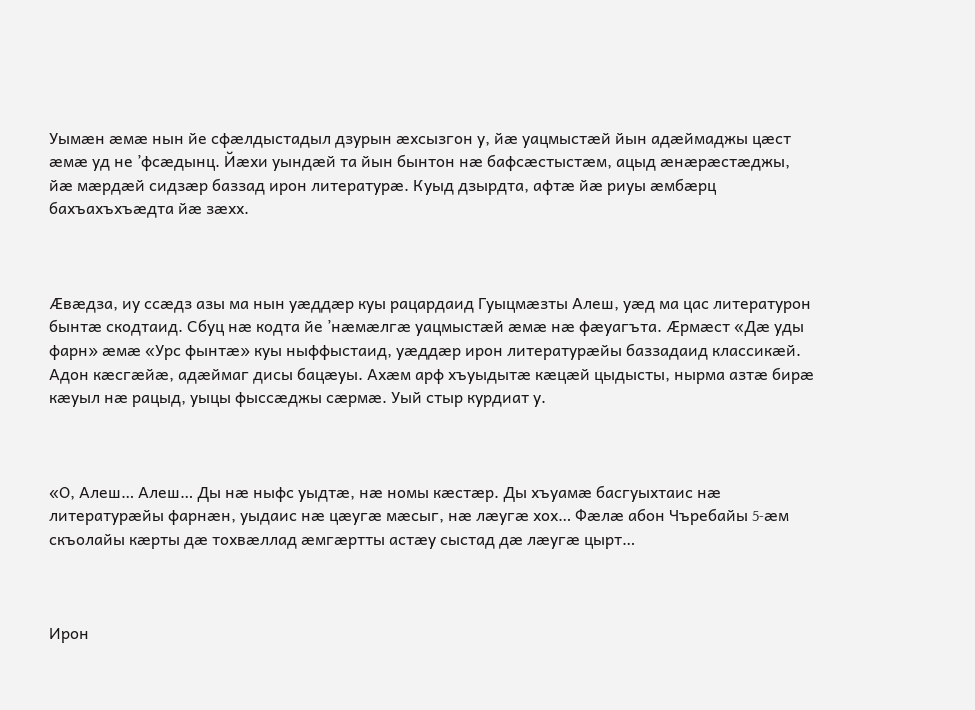Уымæн æмæ нын йе сфæлдыстадыл дзурын æхсызгон у, йæ уацмыстæй йын адæймаджы цæст æмæ уд не ’фсæдынц. Йæхи уындæй та йын бынтон нæ бафсæстыстæм, ацыд æнæрæстæджы, йæ мæрдæй сидзæр баззад ирон литературæ. Куыд дзырдта, афтæ йæ риуы æмбæрц бахъахъхъæдта йæ зæхх.



Æвæдза, иу ссæдз азы ма нын уæддæр куы рацардаид Гуыцмæзты Алеш, уæд ма цас литературон бынтæ скодтаид. Сбуц нæ кодта йе ’нæмæлгæ уацмыстæй æмæ нæ фæуагъта. Æрмæст «Дæ уды фарн» æмæ «Урс фынтæ» куы ныффыстаид, уæддæр ирон литературæйы баззадаид классикæй. Адон кæсгæйæ, адæймаг дисы бацæуы. Ахæм арф хъуыдытæ кæцæй цыдысты, нырма азтæ бирæ кæуыл нæ рацыд, уыцы фыссæджы сæрмæ. Уый стыр курдиат у.



«О, Алеш… Алеш… Ды нæ ныфс уыдтæ, нæ номы кæстæр. Ды хъуамæ басгуыхтаис нæ литературæйы фарнæн, уыдаис нæ цæугæ мæсыг, нæ лæугæ хох… Фæлæ абон Чъребайы 5-æм скъолайы кæрты дæ тохвæллад æмгæртты астæу сыстад дæ лæугæ цырт…



Ирон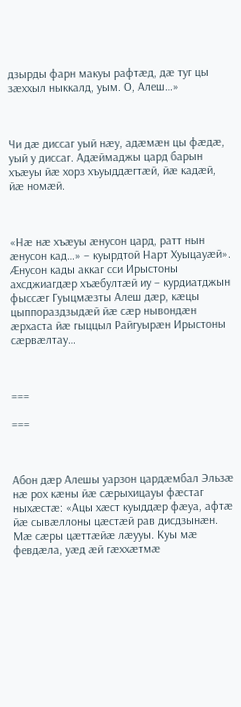дзырды фарн макуы рафтæд, дæ туг цы зæххыл ныккалд, уым. О, Алеш…»



Чи дæ диссаг уый нæу, адæмæн цы фæдæ, уый у диссаг. Адæймаджы цард барын хъæуы йæ хорз хъуыддæгтæй, йæ кадæй, йæ номæй.



«Нæ нæ хъæуы æнусон цард, ратт нын æнусон кад…» – куырдтой Нарт Хуыцауæй». Æнусон кады аккаг сси Ирыстоны ахсджиагдæр хъæбултæй иу – курдиатджын фыссæг Гуыцмæзты Алеш дæр, кæцы цыппораздзыдæй йæ сæр нывондæн æрхаста йæ гыццыл Райгуырæн Ирыстоны сæрвæлтау…



===

===



Абон дæр Алешы уарзон цардæмбал Эльзæ нæ рох кæны йæ сæрыхицауы фæстаг ныхæстæ: «Ацы хæст куыддæр фæуа, афтæ йæ сывæллоны цæстæй рав дисдзынæн. Мæ сæры цæттæйæ лæууы. Куы мæ февдæла, уæд æй гæххæтмæ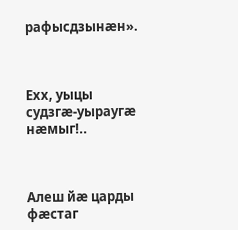рафысдзынæн».



Ехх, уыцы судзгæ-уыраугæ нæмыг!..



Алеш йæ царды фæстаг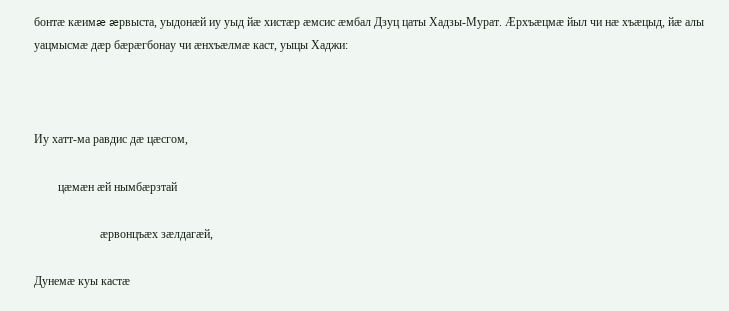бонтæ кæимæ æрвыста, уыдонæй иу уыд йæ хистæр æмсис æмбал Дзуц цаты Хадзы-Мурат. Æрхъæцмæ йыл чи нæ хъæцыд, йæ алы уацмысмæ дæр бæрæгбонау чи æнхъæлмæ каст, уыцы Хаджи:



Иу хатт-ма равдис дæ цæсгом,

        цæмæн æй нымбæрзтай

                      æрвонцъæх зæлдагæй,

Дунемæ куы кастæ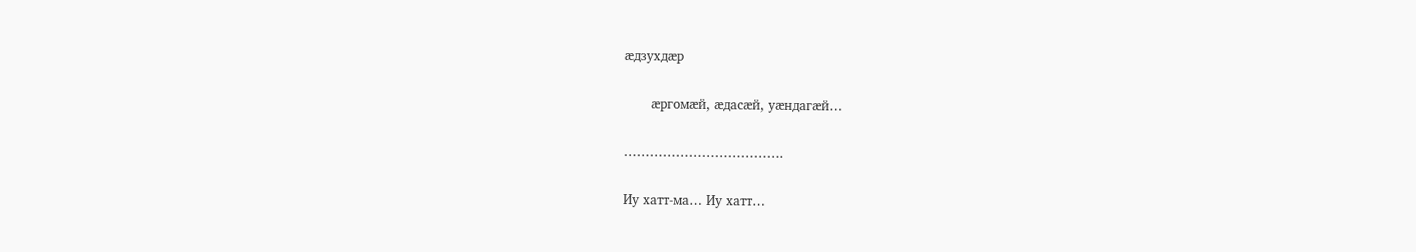æдзухдæр

         æргомæй, æдасæй, уæндагæй…

……………………………….

Иу хатт-ма… Иу хатт…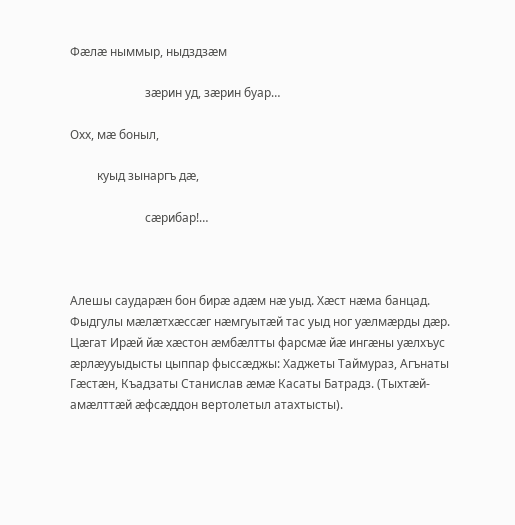Фæлæ ныммыр, ныдздзæм

                         зæрин уд, зæрин буар…

Охх, мæ боныл,

         куыд зынаргъ дæ,

                         сæрибар!…



Алешы саударæн бон бирæ адæм нæ уыд. Хæст нæма банцад. Фыдгулы мæлæтхæссæг нæмгуытæй тас уыд ног уæлмæрды дæр. Цæгат Ирæй йæ хæстон æмбæлтты фарсмæ йæ ингæны уæлхъус æрлæууыдысты цыппар фыссæджы: Хаджеты Таймураз, Агънаты Гæстæн, Къадзаты Станислав æмæ Касаты Батрадз. (Тыхтæй-амæлттæй æфсæддон вертолетыл атахтысты).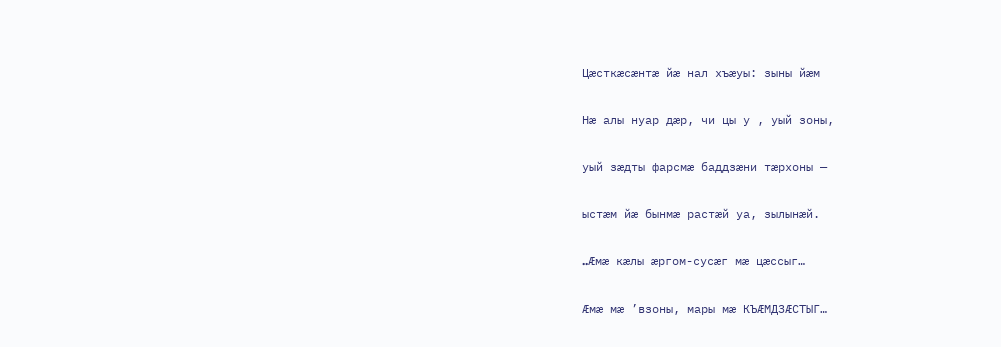Цæсткæсæнтæ йæ нал хъæуы: зыны йæм

Нæ алы нуар дæр, чи цы у , уый зоны,

уый зæдты фарсмæ баддзæни тæрхоны —

ыстæм йæ бынмæ растæй уа, зылынæй.

..Æмæ кæлы æргом-сусæг мæ цæссыг…

Æмæ мæ ’взоны, мары мæ КЪÆМДЗÆСТЫГ…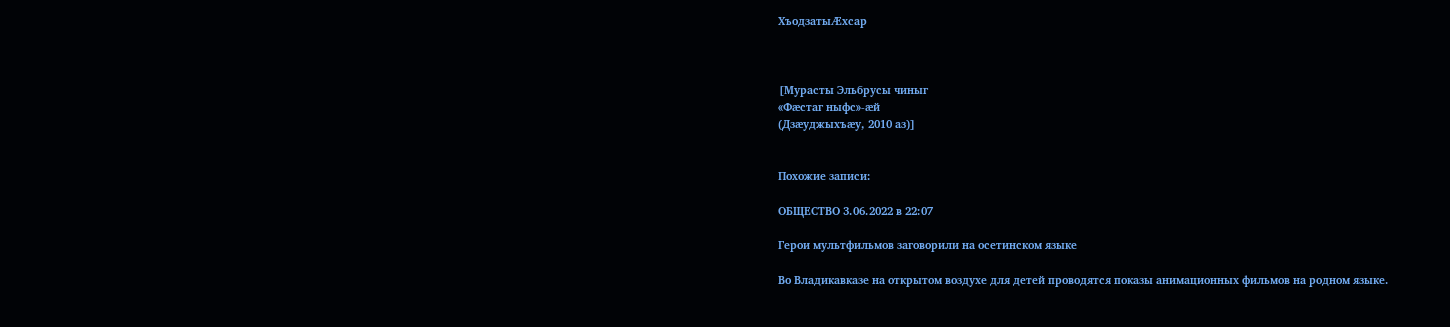ХъодзатыÆхсар



[Мурасты Эльбрусы чиныг
«Фæстаг ныфс»-æй
(Дзæуджыхъæу, 2010 аз)]


Похожие записи:

ОБЩЕСТВО 3.06.2022 в 22:07

Герои мультфильмов заговорили на осетинском языке

Во Владикавказе на открытом воздухе для детей проводятся показы анимационных фильмов на родном языке.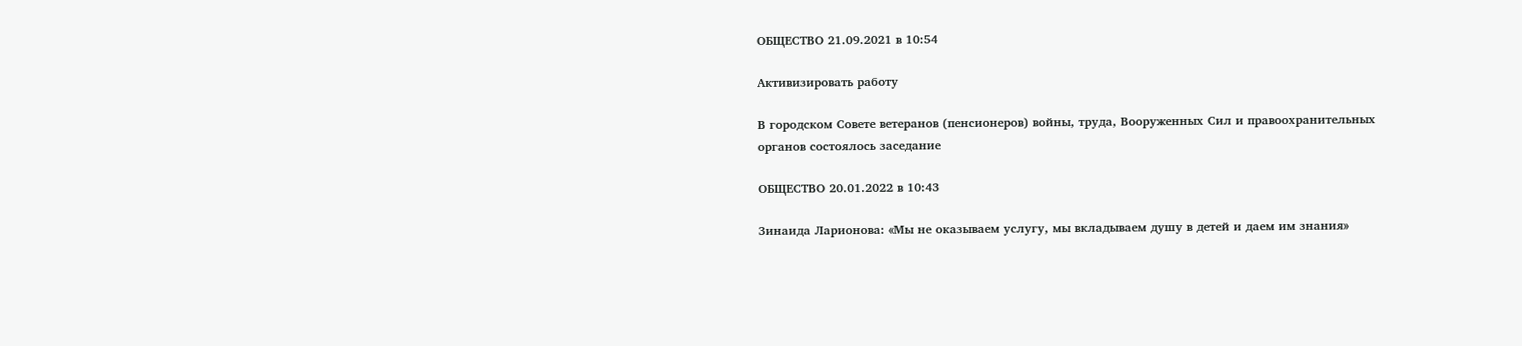ОБЩЕСТВО 21.09.2021 в 10:54

Активизировать работу

В городском Совете ветеранов (пенсионеров) войны, труда, Вооруженных Сил и правоохранительных органов состоялось заседание

ОБЩЕСТВО 20.01.2022 в 10:43

Зинаида Ларионова: «Мы не оказываем услугу, мы вкладываем душу в детей и даем им знания»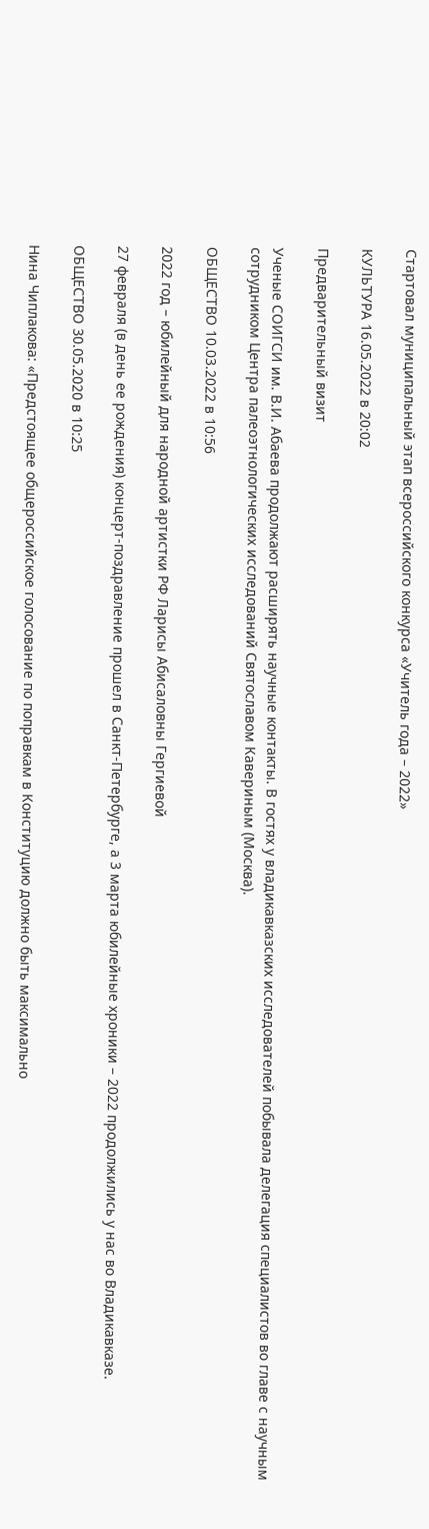Стартовал муниципальный этап всероссийского конкурса «Учитель года – 2022»

КУЛЬТУРА 16.05.2022 в 20:02

Предварительный визит

Ученые СОИГСИ им. В.И. Абаева продолжают расширять научные контакты. В гостях у владикавказских исследователей побывала делегация специалистов во главе с научным сотрудником Центра палеоэтнологических исследований Святославом Кавериным (Москва).

ОБЩЕСТВО 10.03.2022 в 10:56

2022 год – юбилейный для народной артистки РФ Ларисы Абисаловны Гергиевой

27 февраля (в день ее рождения) концерт-поздравление прошел в Санкт-Петербурге, а 3 марта юбилейные хроники – 2022 продолжились у нас во Владикавказе.

ОБЩЕСТВО 30.05.2020 в 10:25

Нина Чиплакова: «Предстоящее общероссийское голосование по поправкам в Конституцию должно быть максимально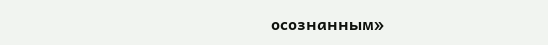осознанным»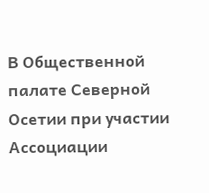В Общественной палате Северной Осетии при участии Ассоциации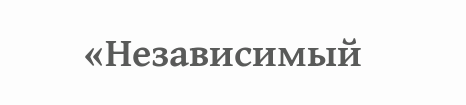«Независимый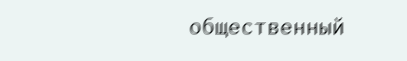общественный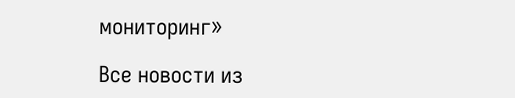мониторинг»

Все новости из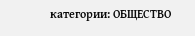категории: ОБЩЕСТВО